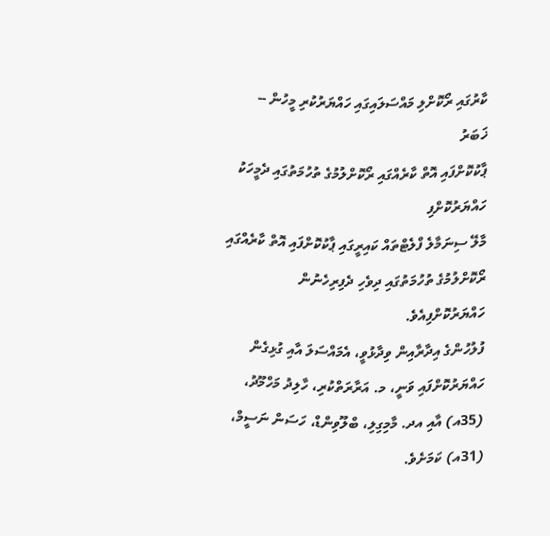ކާރުގައި ރޯކޮށްލި މައްސަލައިގައި ހައްޔަރުކުރި މީހުން --
ޚަބަރު
ޕާކުކޮށްފައި އޮތް ކާރެއްގައި ރޯކޮށްލުމުގެ ތުހުމަތުގައި ދެމީހަކު ހައްޔަރުކޮށްފި
މާލޭ ސިނަމާލެ ފްލެޓްތައް ކައިރީގައި ޕާކުކޮށްފައި އޮތް ކާރެއްގައި ރޯކޮށްލުމުގެ ތުހުމަތުގައި ދިވެހި ދެފިރިހެނުން ހައްޔަރުކޮށްފިއެވެ.
ފުލުހުންގެ އިދާރާއިން ވިދާޅުވީ، އެމައްސަލަ އާއި ގުޅިގެން ހައްޔަރުކޮށްފައި ވަނީ، މ. އަރާރަތްކުރި، ހާލިދު މަހްމޫދު، (35އ) އާއި އދ. މާމިގިލި، ބްލޫވިންޑް، ހަސަން ނަސީމް، (31އ) ކަމަށެވެ.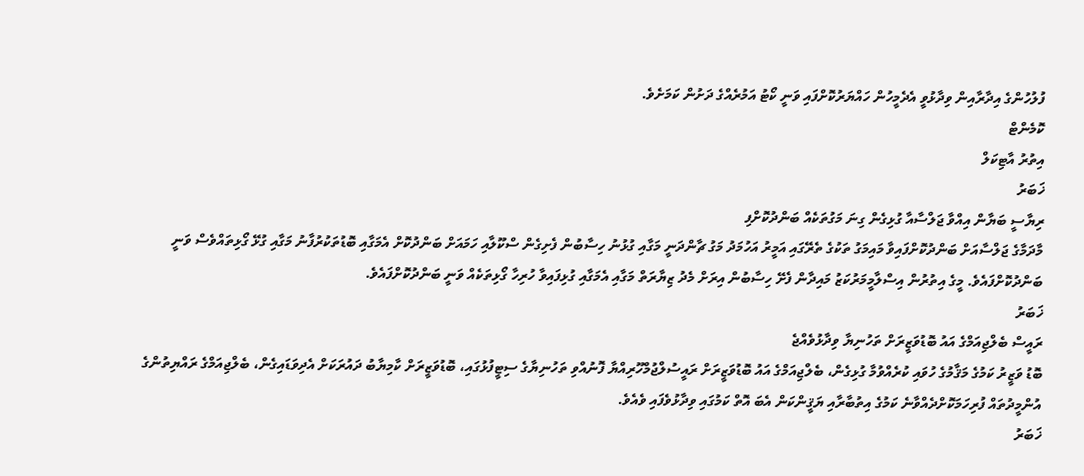ފުލުހުންގެ އިދާރާއިން ވިދާޅުވީ އެދެމީހުން ހައްޔަރުކޮށްފައި ވަނީ ކޯޓު އަމުރެއްގެ ދަށުން ކަމަށެވެ.
ކޮމެންޓް
އިތުރު އާޓިކަލް
ޚަބަރު
ރިޔާސީ ބަޔާން އިއްވާ ޖަލްސާއާ ގުޅިގެން ގިނަ މަގުތަކެއް ބަންދުކޮށްފި
މާދަމާގެ ޖަލްސާއަށް ބަންދުކޮށްފައިވާ މައިމަގު ތަކުގެ ތެރޭގައި އަމީރު އަހުމަދު މަގު ޗާންދަނީ މަގާއި ގުޅުނު ހިސާބުން ފެށިގެން ސްކޫލާއި ހަމައަށް ބަންދުކޮށް އެމަގާއި ބޮޑުތަކުރުފާނު މަގާއި ގުޅޭ ގޯޅިތައްވެސް ވަނީ ބަންދުކޮށްފައެވެ. މީގެ އިތުރުން އިސްލާމީމަރުކަޒު މައިދާން ފެށޭ ހިސާބުން އިރަށް މެދު ޒިޔާރަތް މަގާއި އެމަގާއި ގުޅިފައިވާ ހުރިހާ ގޯޅިތަކެއް ވަނީ ބަންދުކޮށްފައެވެ.
ޚަބަރު
ރައީސް ބެލްޖިއަމްގެ އައު ބޮޑުވަޒީރަށް ތަހުނިޔާ ވިދާޅުވެއްޖެ
ބޮޑު ވަޒީރު ކަމުގެ މަޤާމުގެ ހުވައި ކުރެއްވުމާ ގުޅިގެން، ބެލްޖިއަމްގެ އައު ބޮޑުވަޒީރަށް ރައީސުލްޖުމްހޫރިއްޔާ ފޮނުއްވި ތަހުނިޔާގެ ސިޓީފުޅުގައި، ބޮޑުވަޒީރަށް ކާމިޔާބު ދައުރަކަށް އެދިވަޑައިގެން، ބެލްޖިއަމްގެ ރައްޔިތުންގެ އުންމީދުތައް ފުރިހަމަކޮށްދެއްވާނެ ކަމުގެ އިތުބާރާއި ޔަޤީންކަން އެބަ އޮތް ކަމުގައި ވިދާޅުވެފައި ވެއެވެ.
ޚަބަރު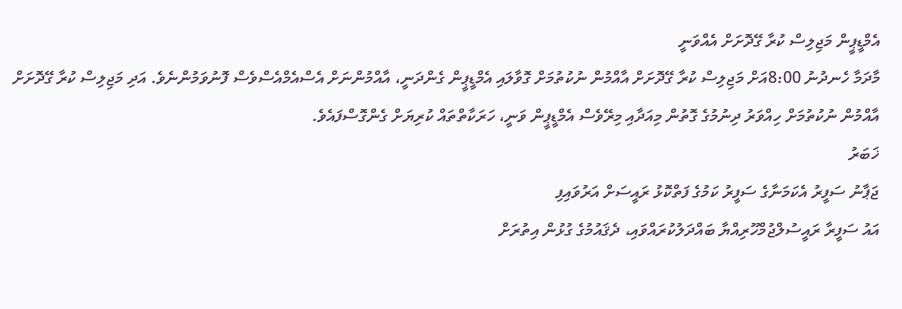އެމްޑީޕީން މަޖިލިސް ކުރާ ގޭދޮށަށް އެއްވަނީ
މާދަމާ ހެނދުނު 8:00އަށް މަޖިލިސް ކުރާ ގޭދޮށަށް އާއްމުން ނުކުތުމަށް ގޮވާލައި އެމްޑީޕީން ގެންދަނީ، އާއްމުންނަށް އެސްއެމްއެސްވެސް ފޮނުވަމުންނެވެ. އަދި މަޖިލިސް ކުރާ ގޭދޮށަށް އާއްމުން ނުކުތުމަށް ހިއްވަރު ދިނުމުގެ ގޮތުން މިއަދާއި މިރޭވެސް އެމްޑީޕީން ވަނީ، ހަރަކާތްތައް ކުރިޔަށް ގެންގޮސްފައެވެ.
ޚަބަރު
ޖަޕާނު ސަފީރު އެކަމަނާގެ ސަފީރު ކަމުގެ ފަތްކޮޅު ރައީސަށް އަރުވައިފި
އައު ސަފީރާ ރައީސުލްޖުމްހޫރިއްޔާ ބައްދަލުކުރައްވައި، ދެޤައުމުގެ ގުޅުން އިތުރަށް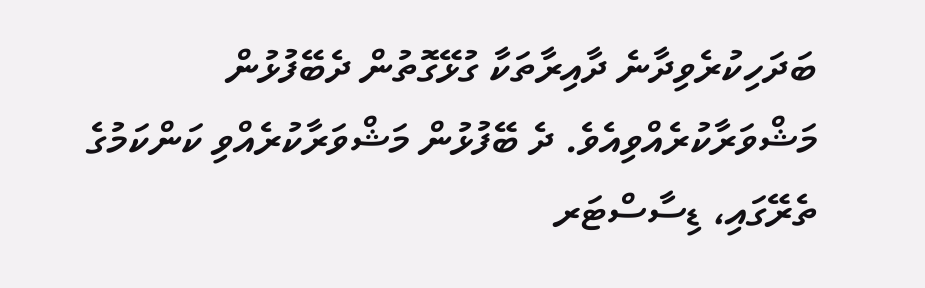ބަދަހިކުރެވިދާނެ ދާއިރާތަކާ ގުޅޭގޮތުން ދެބޭފުޅުން މަޝްވަރާކުރެއްވިއެވެ. ދެ ބޭފުޅުން މަޝްވަރާކުރެއްވި ކަންކަމުގެ ތެރޭގައި، ޑިސާސްޓަރ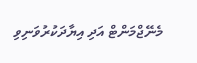މެނޭޖްމަންޓް އަދި އިޔާދަކުރުވަނިވި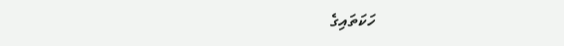ހަކަތައިގެ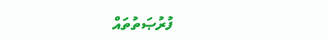ފުރުޞަތުތައް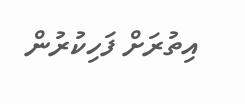އިތުރަށް ފަހިކުރުން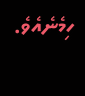ހިމެނެއެވެ.